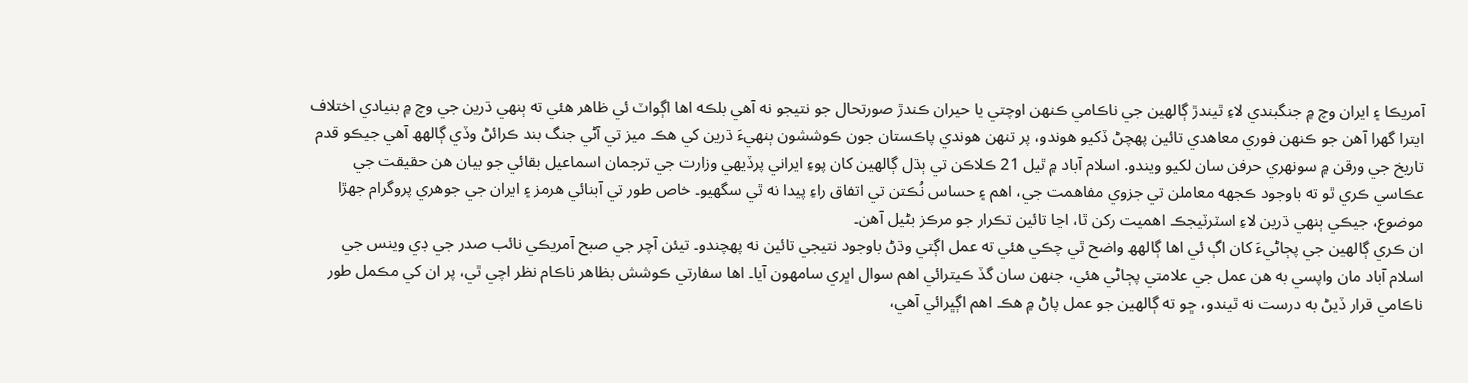آمريڪا ۽ ايران وچ ۾ جنگبندي لاءِ ٿيندڙ ڳالهين جي ناڪامي ڪنهن اوچتي يا حيران ڪندڙ صورتحال جو نتيجو نه آھي بلڪه اها اڳواٽ ئي ظاهر هئي ته ٻنهي ڌرين جي وچ ۾ بنيادي اختلاف ايترا گهرا آهن جو ڪنهن فوري معاهدي تائين پهچڻ ڏکيو هوندو، پر تنھن ھوندي پاڪستان جون ڪوششون ٻنھيءَ ڌرين کي ھڪ ميز تي آڻي جنگ بند ڪرائڻ وڏي ڳالهھ آھي جيڪو قدم تاريخ جي ورقن ۾ سونھري حرفن سان لکيو ويندو. اسلام آباد ۾ ٿيل 21 ڪلاڪن تي ٻڌل ڳالهين کان پوءِ ايراني پرڏيهي وزارت جي ترجمان اسماعيل بقائي جو بيان هن حقيقت جي عڪاسي ڪري ٿو ته باوجود ڪجهه معاملن تي جزوي مفاهمت جي، اهم ۽ حساس نُڪتن تي اتفاق راءِ پيدا نه ٿي سگهيو۔ خاص طور تي آبنائي هرمز ۽ ايران جي جوهري پروگرام جهڙا موضوع، جيڪي ٻنهي ڌرين لاءِ اسٽرٽيجڪ اهميت رکن ٿا، اڃا تائين تڪرار جو مرڪز بڻيل آهن۔
ان ڪري ڳالهين جي پڄاڻيءَ کان اڳ ئي اها ڳالهھ واضح ٿي چڪي هئي ته عمل اڳتي وڌڻ باوجود نتيجي تائين نه پهچندو۔ تيئن آچر جي صبح آمريڪي نائب صدر جي ڊي وينس جي اسلام آباد مان واپسي به هن عمل جي علامتي پڄاڻي هئي، جنهن سان گڏ ڪيترائي اهم سوال اڀري سامهون آيا۔ اها سفارتي ڪوشش بظاهر ناڪام نظر اچي ٿي، پر ان کي مڪمل طور ناڪامي قرار ڏيڻ به درست نه ٿيندو، ڇو ته ڳالهين جو عمل پاڻ ۾ هڪ اهم اڳڀرائي آهي،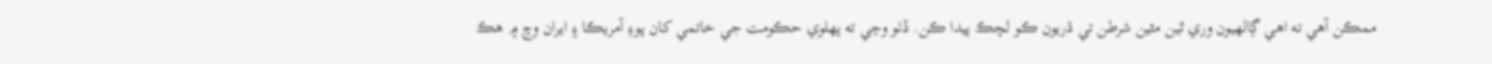ممڪن آھي ته اھي ڳالھيون وري ٿين مٿين شرطن تي ڌريون ڪو لچڪ پيدا ڪن. ڏٺو وڃي ته پھلوي حڪومت جي خاتمي کان پوءِ آمريڪا ۽ ايران وچ ۾ ھڪ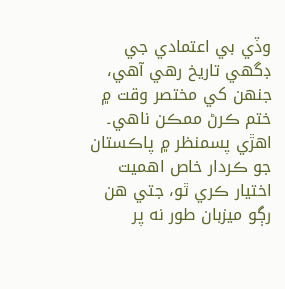وڏي بي اعتمادي جي ڊگهي تاريخ رهي آهي، جنهن کي مختصر وقت ۾ ختم ڪرڻ ممڪن ناهي۔ اهڙي پسمنظر ۾ پاڪستان جو ڪردار خاص اهميت اختيار ڪري ٿو، جتي هن رڳو ميزبان طور نه پر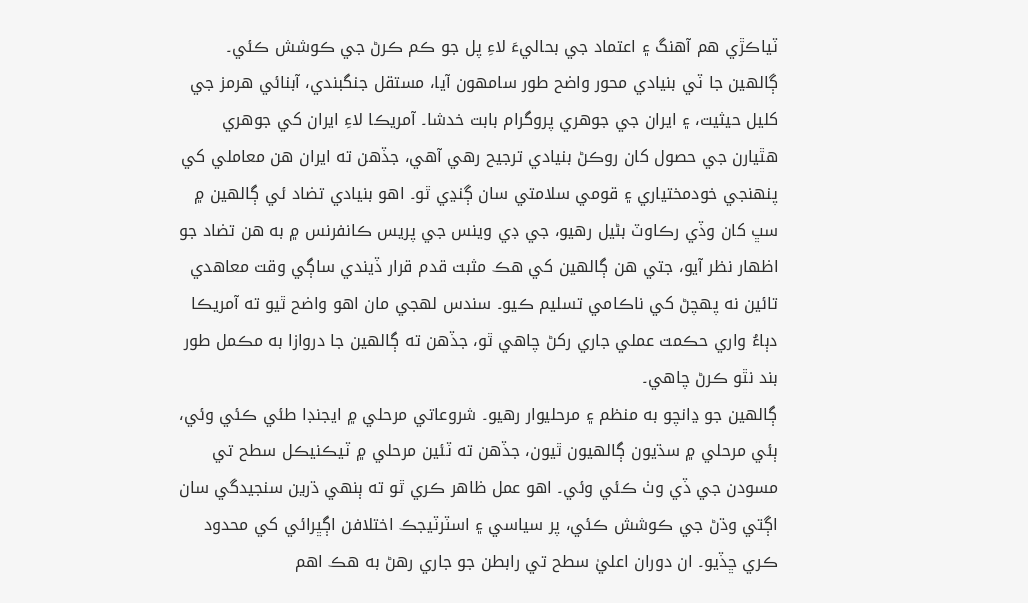ٽياڪڙي هم آهنگ ۽ اعتماد جي بحاليءَ لاءِ پل جو ڪم ڪرڻ جي ڪوشش ڪئي۔
ڳالهين جا ٽي بنيادي محور واضح طور سامهون آيا، مستقل جنگبندي، آبنائي هرمز جي کليل حيثيت، ۽ ايران جي جوهري پروگرام بابت خدشا۔ آمريڪا لاءِ ايران کي جوهري هٿيارن جي حصول کان روڪڻ بنيادي ترجيح رهي آهي، جڏهن ته ايران هن معاملي کي پنهنجي خودمختياري ۽ قومي سلامتي سان ڳنڍي ٿو۔ اهو بنيادي تضاد ئي ڳالهين ۾ سڀ کان وڏي رڪاوٽ بڻيل رهيو، جي ڊي وينس جي پريس ڪانفرنس ۾ به هن تضاد جو اظهار نظر آيو، جتي هن ڳالهين کي هڪ مثبت قدم قرار ڏيندي ساڳي وقت معاهدي تائين نه پهچڻ کي ناڪامي تسليم ڪيو۔ سندس لهجي مان اهو واضح ٿيو ته آمريڪا دٻاءُ واري حڪمت عملي جاري رکڻ چاهي ٿو، جڏهن ته ڳالهين جا دروازا به مڪمل طور بند نٿو ڪرڻ چاهي۔
ڳالهين جو ڍانچو به منظم ۽ مرحليوار رهيو۔ شروعاتي مرحلي ۾ ايجنڊا طئي ڪئي وئي، ٻئي مرحلي ۾ سڌيون ڳالهيون ٿيون، جڏهن ته ٽئين مرحلي ۾ ٽيڪنيڪل سطح تي مسودن جي ڏي وٺ ڪئي وئي۔ اهو عمل ظاهر ڪري ٿو ته ٻنهي ڌرين سنجيدگي سان اڳتي وڌڻ جي ڪوشش ڪئي، پر سياسي ۽ اسٽرٽيجڪ اختلافن اڳڀرائي کي محدود ڪري ڇڏيو۔ ان دوران اعليٰ سطح تي رابطن جو جاري رهڻ به هڪ اهم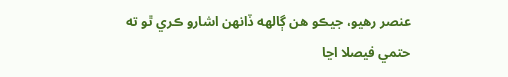عنصر رهيو، جيڪو هن ڳالھه ڏانهن اشارو ڪري ٿو ته حتمي فيصلا اڃا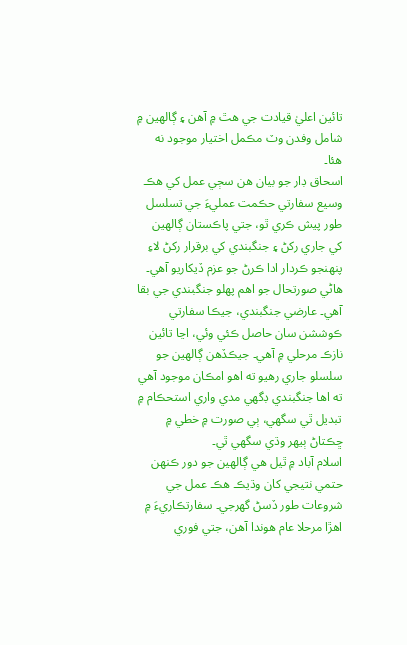تائين اعليٰ قيادت جي هٿ ۾ آهن ۽ ڳالهين ۾ شامل وفدن وٽ مڪمل اختيار موجود نه هئا۔
اسحاق ڊار جو بيان هن سڄي عمل کي هڪ وسيع سفارتي حڪمت عمليءَ جي تسلسل طور پيش ڪري ٿو، جتي پاڪستان ڳالهين کي جاري رکڻ ۽ جنگبندي کي برقرار رکڻ لاءِ پنهنجو ڪردار ادا ڪرڻ جو عزم ڏيکاريو آهي۔ هاڻي صورتحال جو اهم پهلو جنگبندي جي بقا آهي۔ عارضي جنگبندي، جيڪا سفارتي ڪوششن سان حاصل ڪئي وئي، اڃا تائين نازڪ مرحلي ۾ آهي۔ جيڪڏهن ڳالهين جو سلسلو جاري رهيو ته اهو امڪان موجود آهي ته اها جنگبندي ڊگهي مدي واري استحڪام ۾ تبديل ٿي سگهي، ٻي صورت ۾ خطي ۾ ڇڪتاڻ ٻيهر وڌي سگهي ٿي۔
اسلام آباد ۾ ٿيل هي ڳالهين جو دور ڪنهن حتمي نتيجي کان وڌيڪ هڪ عمل جي شروعات طور ڏسڻ گهرجي۔ سفارتڪاريءَ ۾ اهڙا مرحلا عام هوندا آهن، جتي فوري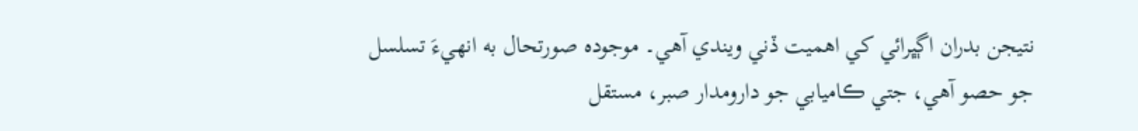نتيجن بدران اڳڀرائي کي اهميت ڏني ويندي آهي۔ موجوده صورتحال به انهيءَ تسلسل جو حصو آهي، جتي ڪاميابي جو دارومدار صبر، مستقل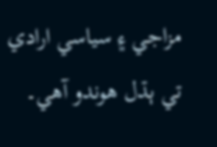مزاجي ۽ سياسي ارادي تي ٻڌل ھوندو آهي۔